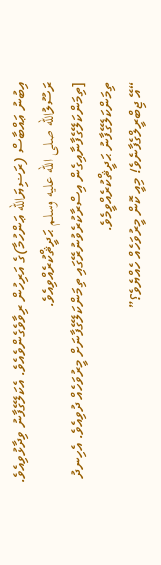އިބުނު ޢައްބާސް (ރަޟިޔަالله ޢަންހުމާ)ގެ އަރިހުން ރިވާވެގެންވެއެވެ. އެކަލޭގެފާނު ވިދާޅުވިއެވެ. ރަސޫލުالله صلى الله عليه وسلم ޙަދީޘްކުރެއްވިއެވެ.
[ތިމަންކަލޭގެފާނާއިގެން އިސްރާކުރެވުނުރޭގައި ތިމަންކަލޭގެފާނަށް މީރުވަހެއް ދުވިއެވެ. އެހިނދު ތިމަންކަލޭގެފާނު ޙަދީޘްކުރެއްވީމެވެ.
“އޭ ޖިބްރީލްގެފާނެވެ! މިއީ ކޮން މީރުވަހެއް ހެއްޔެވެ؟”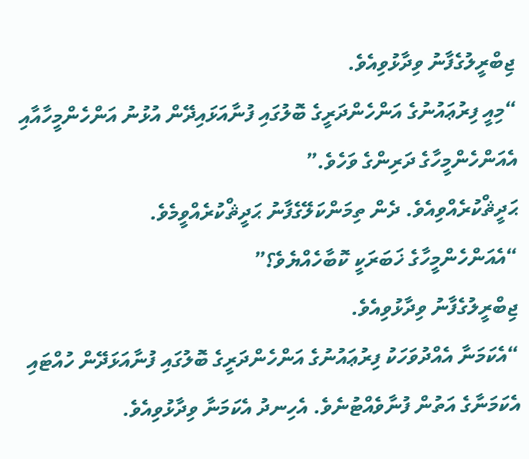ޖިބްރީލުގެފާނު ވިދާޅުވިއެވެ.
“މިއީ ފިރުޢައުނުގެ އަންހެންދަރީގެ ބޮލުގައި ފުނާއަޅައިދޭން އުޅުނު އަންހެންމީހާއާއި އެއަންހެންމީހާގެ ދަރިންގެ ވަހެވެ.”
ޙަދީޘްކުރެއްވިއެވެ. ދެން ތިމަންކަލޭގެފާނު ޙަދީޘްކުރެއްވީމެވެ.
“އެއަންހެންމީހާގެ ޚަބަރަކީ ކޮބާހެއްޔެވެ؟”
ޖިބްރީލުގެފާނު ވިދާޅުވިއެވެ.
“އެކަމަނާ އެއްދުވަހަކު ފިރުޢައުނުގެ އަންހެންދަރީގެ ބޮލުގައި ފުނާއަޅަދޭން ހުއްޓައި އެކަމަނާގެ އަތުން ފުނާވެއްޓުނެވެ. އެހިނދު އެކަމަނާ ވިދާޅުވިއެވެ.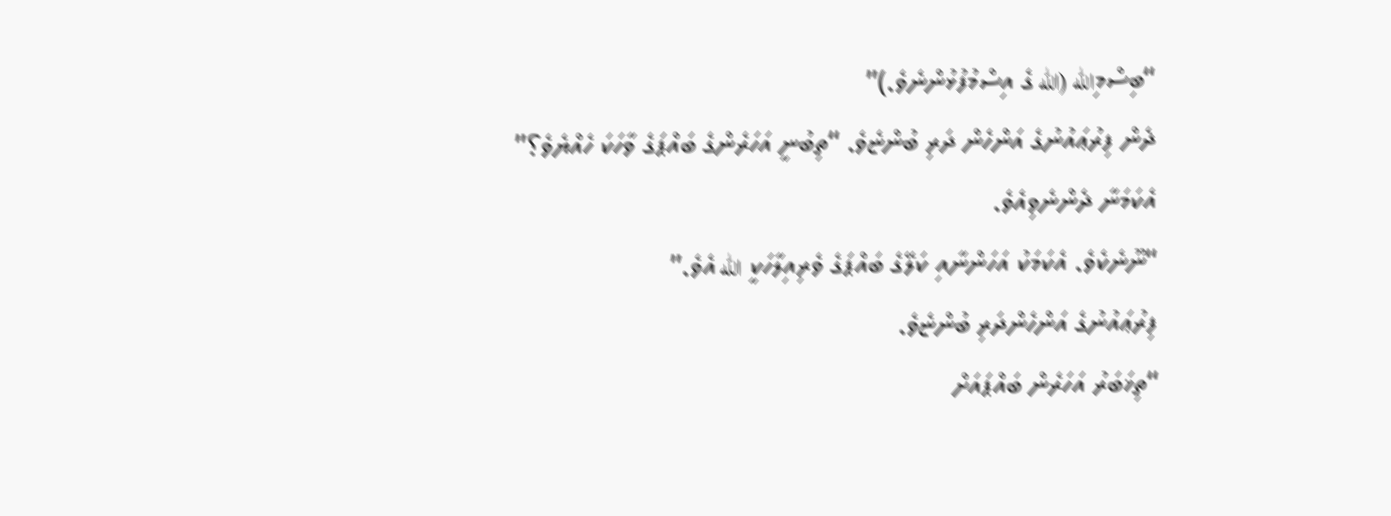“ބިސްމިالله (الله ގެ އިސްމުފުޅުންނެވެ.)”
ދެން ފިރުޢައުނުގެ އަންހެން ދަރި ބުންޏެވެ. “ތިބުނީ އަހަރެންގެ ބައްޕަގެ ވާހަކަ ހެއްޔެވެ؟”
އެކަމަނާ ދެންނެވިއެވެ.
“ނޫނެކެވެ. އެކަމަކު އަހަންނާއި ކަލޭގެ ބައްޕަގެ ވެރިއިލާހަކީ الله އެވެ.”
ފިރުޢައުނުގެ އަންހެންދަރި ބުންޏެވެ.
“ތިޚަބަރު އަހަރެން ބައްޕައަށް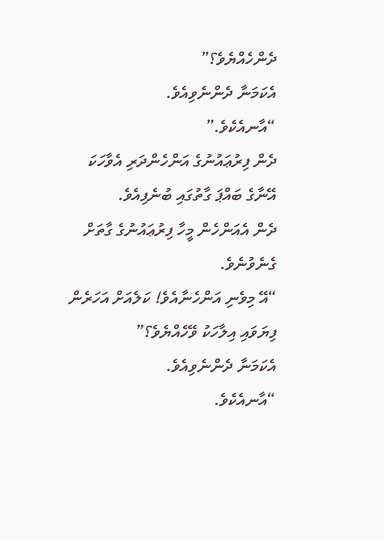ދެންހެއްޔެވެ؟”
އެކަމަނާ ދެންނެވިއެވެ.
“އާނއެކެވެ.”
ދެން ފިރުޢައުނުގެ އަންހެންދަރި އެވާހަކަ އޭނާގެ ބައްޕަ ގާތުގައި ބުނެފިއެވެ.
ދެން އެއަންހެން މީހާ ފިރުޢައުނުގެ ގާތަށް ގެނެވުނެވެ.
“އޭ މިވެނި އަންހެނާއެވެ! ކަލެއަށް އަހަރެން ފިޔަވައި އިލާހަކު ވޭހެއްޔެވެ؟”
އެކަމަނާ ދެންނެވިއެވެ.
“އާނއެކެވެ.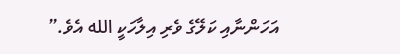އަހަންނާއި ކަލޭގެ ވެރި އިލާހަކީ الله އެވެ.”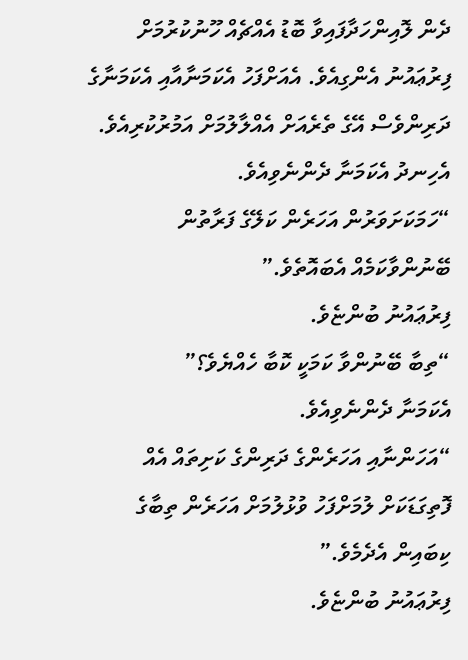ދެން ލޮއިންހަދާފައިވާ ބޮޑު އެއްޗެއް ހޫނުކުރުމަށް ފިރުޢައުނު އެންގިއެވެ. އެއަށްފަހު އެކަމަނާއާއި އެކަމަނާގެ ދަރިންވެސް އޭގެ ތެރެއަށް އެއްލާލުމަށް އަމުރުކުރިއެވެ. އެހިނދު އެކަމަނާ ދެންނެވިއެވެ.
“ހަމަކަށަވަރުން އަހަރެން ކަލޭގެ ފަރާތުން ބޭނުންވާކަމެއް އެބައޮތެވެ.”
ފިރުޢައުނު ބުންޏެވެ.
“ތިބާ ބޭނުންވާ ކަމަކީ ކޮބާ ހެއްޔެވެ؟”
އެކަމަނާ ދެންނެވިއެވެ.
“އަހަންނާއި އަހަރެންގެ ދަރިންގެ ކަށިތައް އެއް ފޮތިގަޑަކަށް ލުމަށްފަހު ވުޅުލުމަށް އަހަރެން ތިބާގެ ކިބައިން އެދެމެވެ.”
ފިރުޢައުނު ބުންޏެވެ.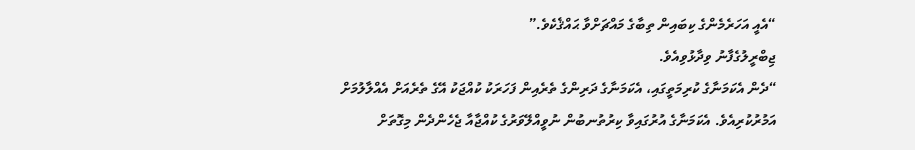“އެއީ އަހަރެމެންގެ ކިބައިން ތިބާގެ މައްޗަށްވާ ޙައްޤެކެވެ.”
ޖިބްރީލުގެފާނު ވިދާޅުވިއެވެ.
“ދެން އެކަމަނާގެ ކުރިމަތީގައި، އެކަމަނާގެ ދަރިންގެ ތެރެއިން ފަހަރަކު ކުއްޖަކު އޭގެ ތެރެއަށް އެއްލާލުމަށް އަމުރުކުރިއެވެ. އެކަމަނާގެ އުރުގައިވާ ކިރުތުނބުން ނުވީއްލޭވަރުގެ ކުއްޖާއާ ޖެހެންދެން މިގޮތަށް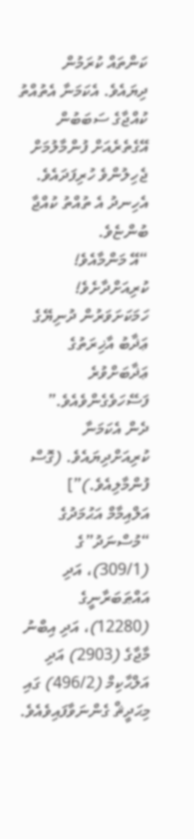ކަންތައް ކުރަމުން ދިޔައެވެ. އެކަމަނާ އެތުއްތު ކުއްޖާގެ ސަބަބުން އޭގެތެރެއަށް ފުންމާލުމަށް ޖެހިލުންވެ ހުރިފަދައެވެ. އެހިނދު އެ ތުއްތު ކުއްޖާ ބުންޏެވެ.
“އޭ މަންމާއެވެ! ކުރިއަށްދާށެވެ! ހަމަކަށަވަރުން ދުނިޔޭގެ ޢަޛާބު އާޚިރަތުގެ ޢަޛާބަށްވުރެ ފަސޭހަވެގެންވެއެވެ.”
ދެން އެކަމަނާ ކުރިއަށްދިޔައެވެ. (ގޮސް ފުންމާލިއެވެ.)”]
އަލްއިމާމް އަޙުމަދުގެ “މުސްނަދު”ގެ (309/1)، އަދި އައްޠަބަރާނީގެ (12280)، އަދި އިބްނު މާޖާގެ (2903) އަދި އަލްޙާކިމް (496/2) ގައި މިޙަދީޘް ގެންނަވާފައިވެއެވެ.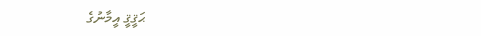ޙަޤީޤީ އީމާނުގެ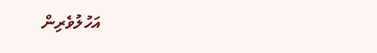އަހުލުވެރިން